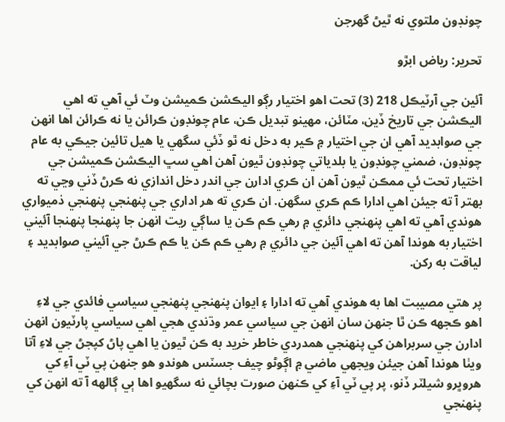چونڊون ملتوي نه ٿيڻ گهرجن

تحرير: رياض ابڙو

آئين جي آرٽيڪل 218 (3) تحت اهو اختيار رڳو اليڪشن ڪميشن وٽ ئي آهي ته اهي اليڪشن جي تاريخ ڏين، مٽائن، مهينو تبديل ڪن، عام چونڊون ڪرائن يا نه ڪرائن اها انهن جي صوابديد آهي ان جي اختيار ۾ ڪير به دخل نه ٿو ڏئي سگهي يا هيل تائين جيڪي به عام چونڊون، ضمني چونڊون يا بلدياتي چونڊون ٿيون آهن اهي سڀ اليڪشن ڪميشن جي اختيار تحت ئي ممڪن ٿيون آهن ان ڪري ادارن جي اندر دخل اندازي نه ڪرڻ ڏني وڃي ته بهتر آ ته جيئن اهي ادارا ڪم ڪري سگهن. ان ڪري ته هر اداري جي پنهنجي پنهنجي ذميواري هوندي آهي ته اهي پنهنجي دائري ۾ رهي ڪم ڪن يا ساڳي ريت انهن جا پنهنجا پنهنجا آئيني اختيار به هوندا آهن ته اهي آئين جي دائري ۾ رهي ڪم ڪن يا ڪم ڪرڻ جي آئيني صوابديد ۽ لياقت به رکن.

پر هتي مصيبت اها به هوندي آهي ته ادارا ۽ ايوان پنهنجي پنهنجي سياسي فائدي جي لاءِ اهو ڪجھه ڪن ٿا جنهن سان انهن جي سياسي عمر وڌندي هجي اهي سياسي پارٽيون انهن ادارن جي سربراهن کي پنهنجي همدردي خاطر خريد به ڪن ٿيون يا اهي پاڻ کپجڻ جي لاءِ آتا ويٺا هوندا آهن جيئن ويجهي ماضي ۾ اڳوڻو چيف جسٽس هوندو هو جنهن پي ٽي آءِ کي هروڀرو شيلٽر ڏنو، پر پي ٽي آءِ کي ڪنهن صورت بچائي نه سگهيو اها ٻي ڳالھه آ ته انهن کي پنهنجي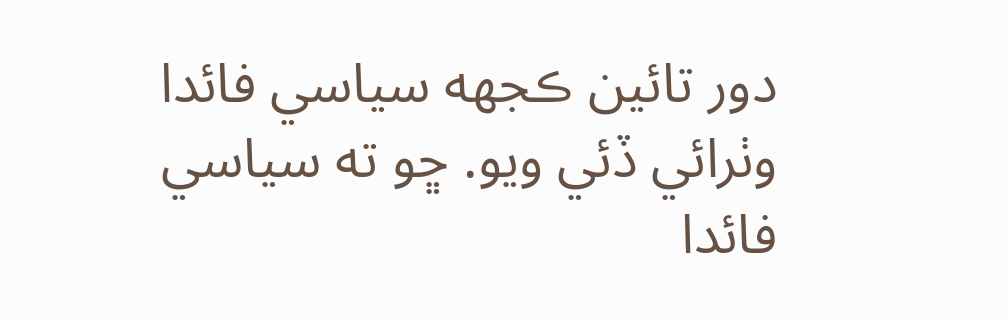دور تائين ڪجھه سياسي فائدا وٺرائي ڏئي ويو. ڇو ته سياسي فائدا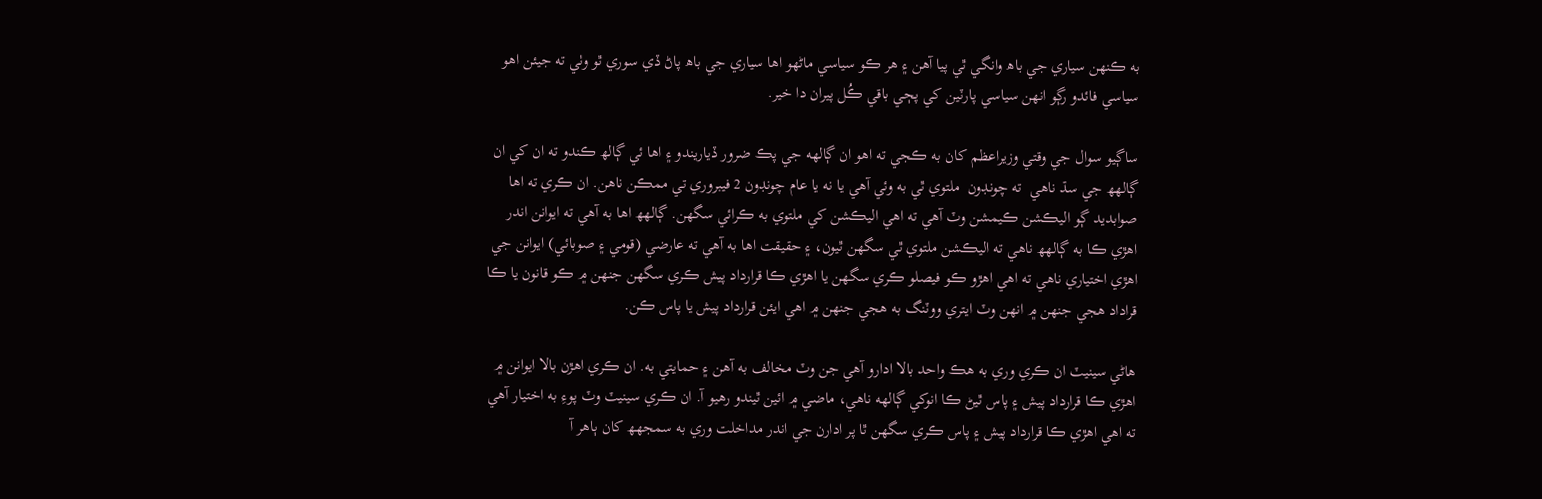به ڪنهن سياري جي باھ وانگي ٿي پيا آهن ۽ هر ڪو سياسي ماڻهو اها سياري جي باھ پاڻ ڏي سوري ٿو وٺي ته جيئن اهو سياسي فائدو رڳو انهن سياسي پارٽين کي پڄي باقي ڪُل پيران دا خير.

ساڳيو سوال جي وقتي وزيراعظم کان به ڪجي ته اهو ان ڳالھه جي پڪ ضرور ڏياريندو ۽ اها ئي ڳالھ ڪندو ته ان کي ان ڳالهھ جي سڌ ناهي  ته چونڊون  ملتوي ٿي به وئي آهي يا نه يا عام چونڊون 2 فيبروري تي ممڪن ناهن. ان ڪري ته اها صوابديد ڳو اليڪشن ڪيمشن وٽ آهي ته اهي اليڪشن کي ملتوي به ڪرائي سگهن. ڳالهھ اها به آهي ته ايوانن اندر اهڙي ڪا به ڳالهھ ناهي ته اليڪشن ملتوي ٿي سگهن ٿيون، ۽ حقيقت اها به آهي ته عارضي (قومي ۽ صوبائي) ايوانن جي اهڙي اختياري ناهي ته اهي اهڙو ڪو فيصلو ڪري سگهن يا اهڙي ڪا قرارداد پيش ڪري سگهن جنهن ۾ ڪو قانون يا ڪا قراداد هجي جنهن ۾ انهن وٽ ايتري ووٽنگ به هجي جنهن ۾ اهي ايئن قرارداد پيش يا پاس ڪن.

هاڻي سينيٽ ان ڪري وري به هڪ واحد بالا ادارو آهي جن وٽ مخالف به آهن ۽ حمايتي به. ان ڪري اهڙن بالا ايوانن ۾ اهڙي ڪا قرارداد پيش ۽ پاس ٿيڻ ڪا انوکي ڳالھه ناهي، ماضي ۾ ائين ٿيندو رهيو آ. ان ڪري سينيٽ وٽ پوءِ به اختيار آهي ته اهي اهڙي ڪا قرارداد پيش ۽ پاس ڪري سگهن ٿا پر ادارن جي اندر مداخلت وري به سمجهھ کان ٻاهر آ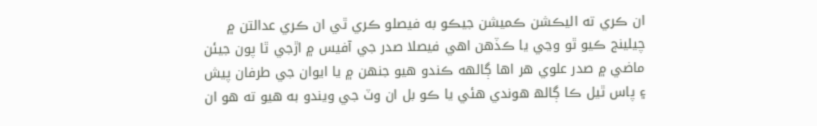ان ڪري ته اليڪشن ڪميشن جيڪو به فيصلو ڪري ٿي ان ڪري عدالتن ۾ چيلينج ڪيو ٿو وڃي يا ڪڏهن اهي فيصلا صدر جي آفيس ۾ اڙجي ٿا پون جيئن ماضي ۾ صدر علوي هر اها ڳالھه ڪندو هيو جنهن ۾ يا ايوان جي طرفان پيش ۽ پاس ٿيل ڪا ڳالھ هوندي هئي يا ڪو بل ان وٽ جي ويندو به هيو ته هو ان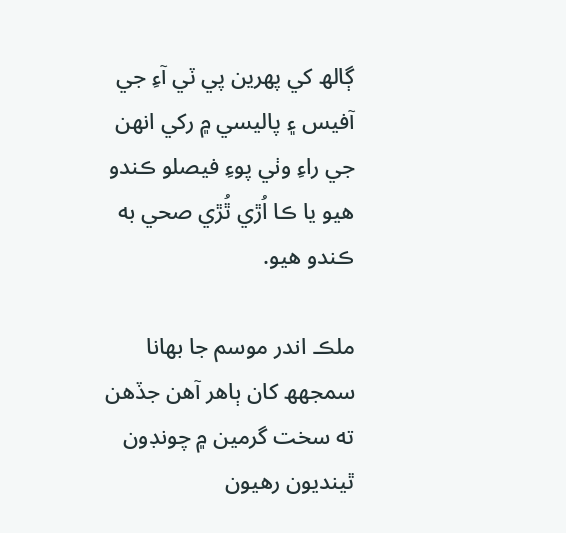ڳالھ کي پهرين پي ٽي آءِ جي آفيس ۽ پاليسي ۾ رکي انهن جي راءِ وٺي پوءِ فيصلو ڪندو هيو يا ڪا اُڙي ٿُڙي صحي به ڪندو هيو.

ملڪ اندر موسم جا بهانا سمجهھ کان ٻاهر آهن جڏهن ته سخت گرمين ۾ چونڊون ٿينديون رهيون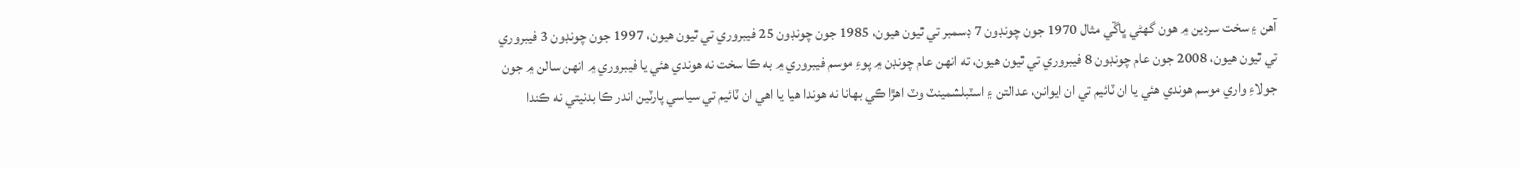آهن ۽ سخت سردين ۾ هون گهڻي ڀاڱي مثال 1970 جون چونڊون 7 ڊسمبر تي ٿيون هيون، 1985 جون چونڊون 25 فيبروري تي ٿيون هيون، 1997 جون چونڊون 3 فيبروري تي ٿيون هيون، 2008 جون عام چونڊون 8 فيبروري تي ٿيون هيون، ته انهن عام چونڊن ۾ پوءِ موسم فيبروري ۾ به ڪا سخت نه هوندي هئي يا فيبروري ۾ انهن سالن ۾ جون جولاءِ واري موسم هوندي هئي يا ان ٽائيم تي ان ايوانن، عدالتن ۽ اسٽبلشمينٽ وٽ اهڙا ڪي بهانا نه هوندا هيا يا اهي ان ٽائيم تي سياسي پارٽين اندر ڪا بدنيتي نه ڪندا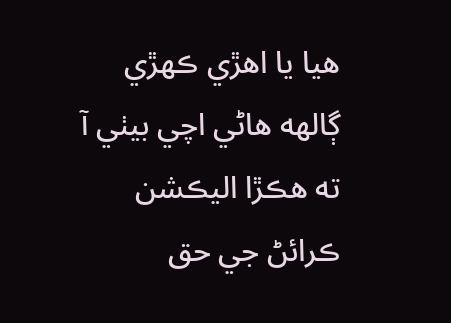هيا يا اهڙي ڪهڙي ڳالھه هاڻي اچي بيٺي آ ته هڪڙا اليڪشن ڪرائڻ جي حق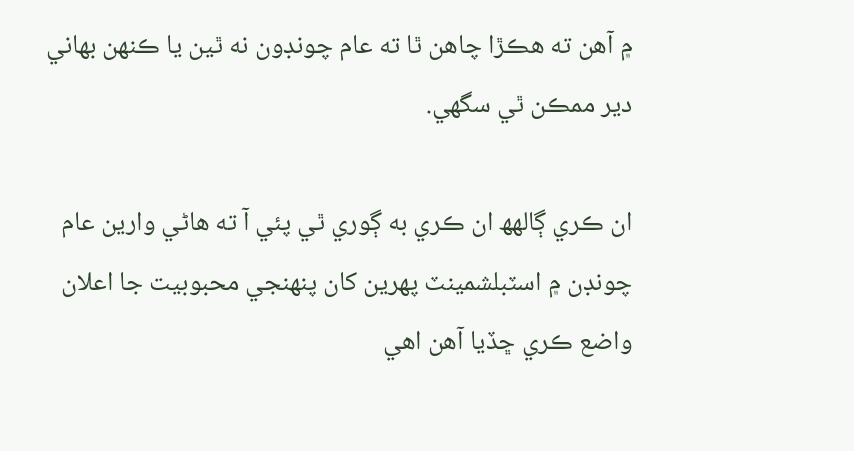۾ آهن ته هڪڙا چاهن ٿا ته عام چونڊون نه ٿين يا ڪنهن بهاني دير ممڪن ٿي سگهي.

ان ڪري ڳالهھ ان ڪري به ڳوري ٿي پئي آ ته هاڻي وارين عام چونڊن ۾ اسٽبلشمينٽ پهرين کان پنهنجي محبوبيت جا اعلان واضع ڪري ڇڏيا آهن اهي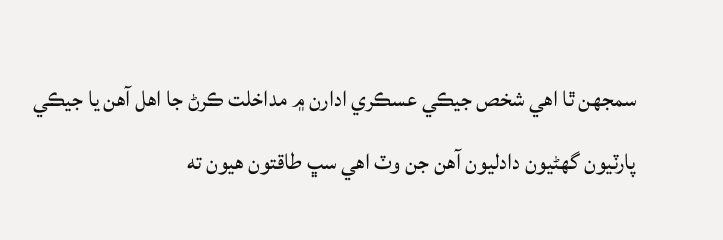سمجهن ٿا اهي شخص جيڪي عسڪري ادارن ۾ مداخلت ڪرڻ جا اهل آهن يا جيڪي پارٽيون گهڻيون دادليون آهن جن وٽ اهي سڀ طاقتون هيون ته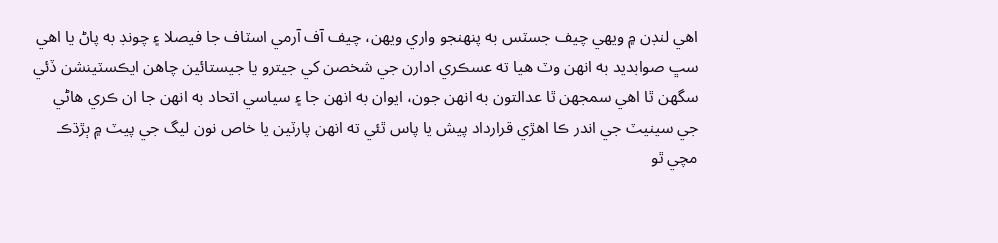اهي لنڊن ۾ ويهي چيف جسٽس به پنهنجو واري ويهن، چيف آف آرمي اسٽاف جا فيصلا ۽ چونڊ به پاڻ يا اهي سڀ صوابديد به انهن وٽ هيا ته عسڪري ادارن جي شخصن کي جيترو يا جيستائين چاهن ايڪسٽينشن ڏئي سگهن ٿا اهي سمجهن ٿا عدالتون به انهن جون، ايوان به انهن جا ۽ سياسي اتحاد به انهن جا ان ڪري هاڻي جي سينيٽ جي اندر ڪا اهڙي قرارداد پيش يا پاس ٿئي ته انهن پارٽين يا خاص نون ليگ جي پيٽ ۾ ٻڙڌڪ مچي ٿو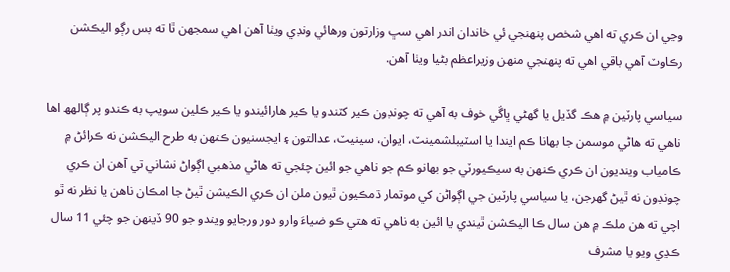وڃي ان ڪري ته اهي شخص پنهنجي ئي خاندان اندر اهي سڀ وزارتون ورهائي ونڊي ويٺا آهن اهي سمجهن ٿا ته بس رڳو اليڪشن رڪاوٽ آهي باقي اهي ته پنهنجي منهن وزيراعظم بڻيا ويٺا آهن.

سياسي پارٽين ۾ هڪ گڏيل يا گهڻي ڀاڱي خوف به آهي ته چونڊون ڪير کٽندو يا ڪير هارائيندو يا ڪير ڪلين سويپ به ڪندو پر ڳالهھ اها ناهي ته هاڻي موسمن جا بهانا ڪم ايندا يا اسٽيبلشمينٽ، ايوان، سينيٽ، عدالتون ۽ ايجسنيون ڪنهن به طرح اليڪشن نه ڪرائڻ ۾ ڪامياب وينديون ان ڪري ڪنهن به سيڪيورٽي جو بهانو ڪم جو ناهي جو ائين چئجي ته هاڻي مذهبي اڳواڻ نشاني تي آهن ان ڪري چونڊون نه ٿيڻ گهرجن، يا سياسي پارٽين جي اڳواڻن کي موتمار ڌمڪيون ٿيون ملن ان ڪري الڪيشن ٿيڻ جا امڪان ناهن يا نظر نه ٿو اچي ته هن ملڪ ۾ هن سال ڪا اليڪشن ٿيندي يا ائين به ناهي ته هتي ڪو ضياءَ وارو دور ورجايو ويندو جو 90 ڏينهن جو چئي 11 سال ڪڍي ويو يا مشرف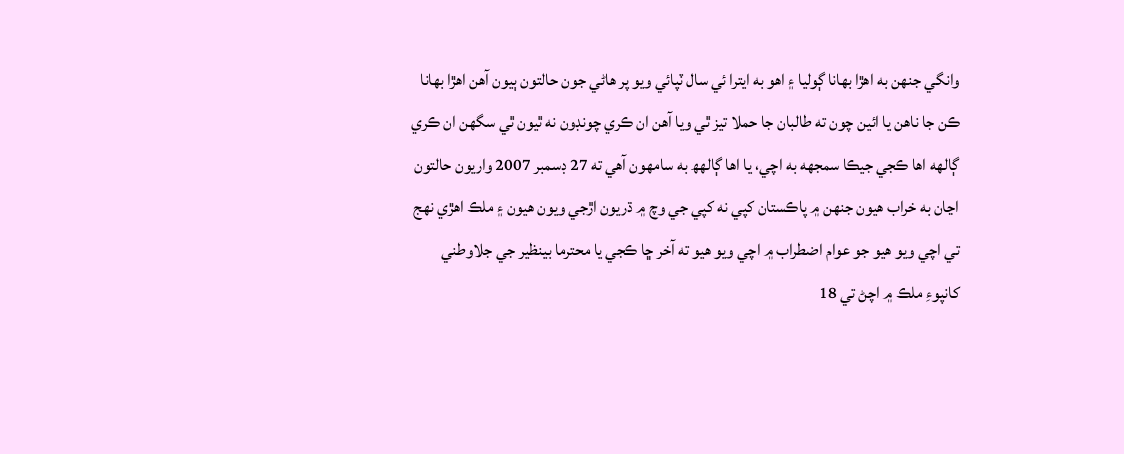وانگي جنهن به اهڙا بهانا ڳوليا ۽ اهو به ايترا ئي سال ٽپائي ويو پر هاڻي جون حالتون ٻيون آهن اهڙا بهانا ڪن جا ناهن يا ائين چون ته طالبان جا حملا تيز ٿي ويا آهن ان ڪري چونڊون نه ٿيون ٿي سگهن ان ڪري ڳالھه اها ڪجي جيڪا سمجھه به اچي، يا اها ڳالهھ به سامهون آهي ته 27 ڊسمبر 2007 واريون حالتون اڃان به خراب هيون جنهن ۾ پاڪستان کپي نه کپي جي وچ ۾ ڌريون اڙجي ويون هيون ۽ ملڪ اهڙي نهج تي اچي ويو هيو جو عوام اضطراب ۾ اچي ويو هيو ته آخر ڇا ڪجي يا محترما بينظير جي جلاوطني کانپوءِ ملڪ ۾ اچڻ تي 18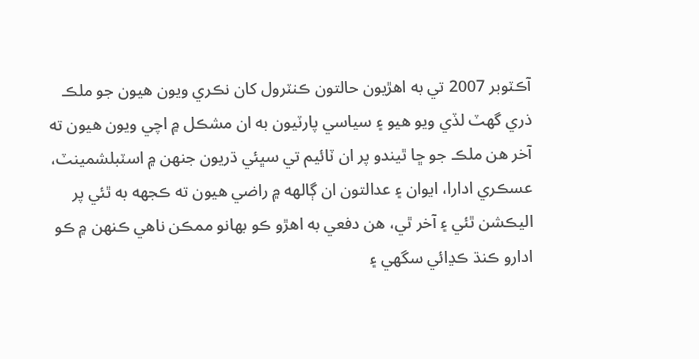آڪٽوبر 2007 تي به اهڙيون حالتون ڪنٽرول کان نڪري ويون هيون جو ملڪ ذري گهٽ لڏي ويو هيو ۽ سياسي پارٽيون به ان مشڪل ۾ اچي ويون هيون ته آخر هن ملڪ جو ڇا ٿيندو پر ان ٽائيم تي سڀئي ڌريون جنهن ۾ اسٽبلشمينٽ، عسڪري ادارا، ايوان ۽ عدالتون ان ڳالھه ۾ راضي هيون ته ڪجھه به ٿئي پر اليڪشن ٿئي ۽ آخر ٿي، هن دفعي به اهڙو ڪو بهانو ممڪن ناهي ڪنهن ۾ ڪو ادارو ڪنڌ ڪڍائي سگهي ۽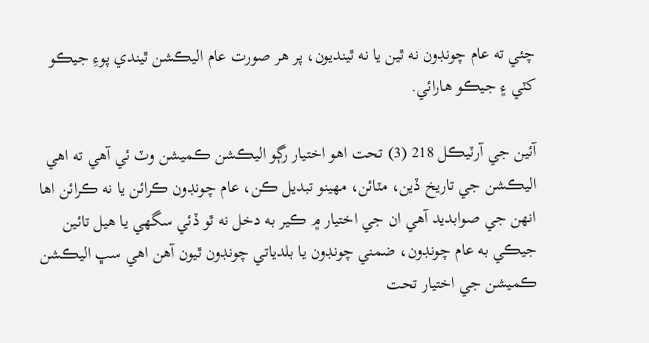چئي ته عام چونڊون نه ٿين يا نه ٿينديون، پر هر صورت عام اليڪشن ٿيندي پوءِ جيڪو کٽي ۽ جيڪو هارائي.

آئين جي آرٽيڪل 218 (3) تحت اهو اختيار رڳو اليڪشن ڪميشن وٽ ئي آهي ته اهي اليڪشن جي تاريخ ڏين، مٽائن، مهينو تبديل ڪن، عام چونڊون ڪرائن يا نه ڪرائن اها انهن جي صوابديد آهي ان جي اختيار ۾ ڪير به دخل نه ٿو ڏئي سگهي يا هيل تائين جيڪي به عام چونڊون، ضمني چونڊون يا بلدياتي چونڊون ٿيون آهن اهي سڀ اليڪشن ڪميشن جي اختيار تحت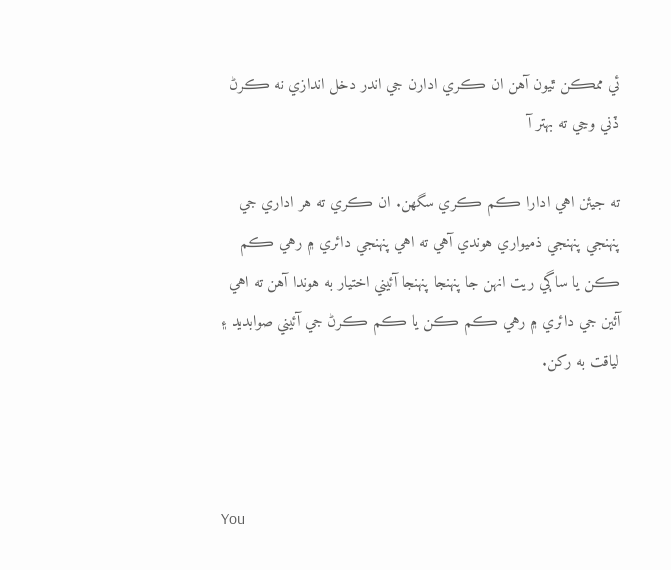ئي ممڪن ٿيون آهن ان ڪري ادارن جي اندر دخل اندازي نه ڪرڻ ڏني وڃي ته بهتر آ

ته جيئن اهي ادارا ڪم ڪري سگهن. ان ڪري ته هر اداري جي پنهنجي پنهنجي ذميواري هوندي آهي ته اهي پنهنجي دائري ۾ رهي ڪم ڪن يا ساڳي ريت انهن جا پنهنجا پنهنجا آئيني اختيار به هوندا آهن ته اهي آئين جي دائري ۾ رهي ڪم ڪن يا ڪم ڪرڻ جي آئيني صوابديد ۽ لياقت به رکن.



You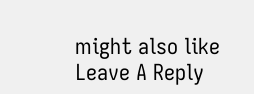might also like
Leave A Reply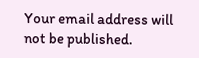Your email address will not be published.